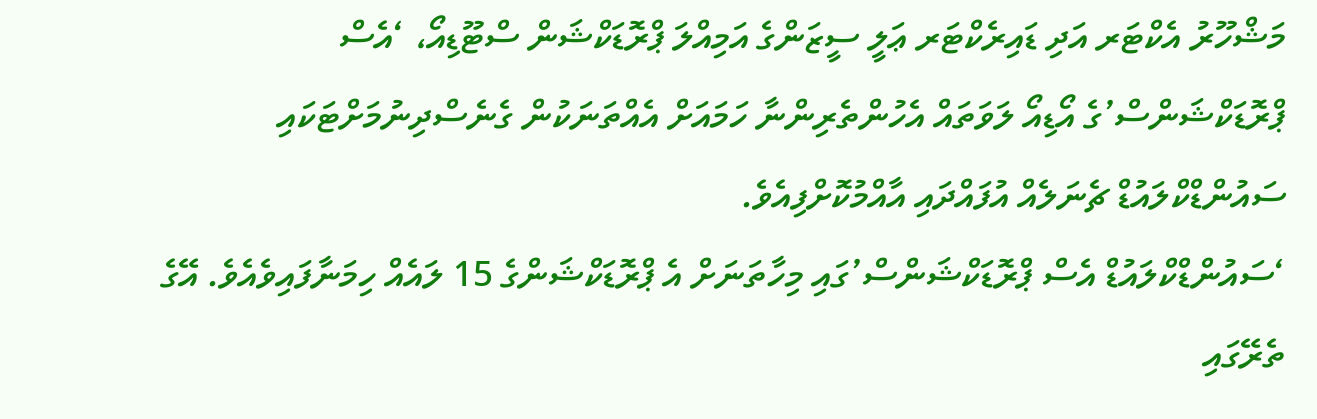މަޝްހޫރު އެކްޓަރ އަދި ޑައިރެކްޓަރ ޢަލީ ސީޒަންގެ އަމިއްލަ ޕްރޮޑަކްޝަން ސްޓޫޑިއޯ، ‘އެސް ޕްރޮޑަކްޝަންސް’ގެ އޯޑިއޯ ލަވަތައް އެހުންތެރިންނާ ހަމައަށް އެއްތަނަކުން ގެނެސްދިނުމަށްޓަކައި ސައުންޑްކްލައުޑް ޗެނަލެއް އުފައްދައި އާއްމުކޮށްފިއެވެ.
‘ސައުންޑްކްލައުޑް އެސް ޕްރޮޑަކްޝަންސް’ގައި މިހާތަނަށް އެ ޕްރޮޑަކްޝަންގެ 15 ލައެއް ހިމަނާފައިވެއެވެ. އޭގެ ތެރޭގައި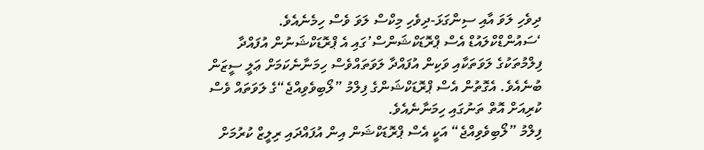ދިވެހި ލަވަ އާއި ސިންގަޅަ-ދިވެހި މިކްސް ލަވަ ވެސް ހިމެނެއެވެ.
‘ސައުންޑްކްލައުޑް އެސް ޕްރޮޑަކްޝަންސް’ގައި އެ ޕްރޮޑަކްޝަނުން އުފައްދާ ފިލްމުތަކުގެ ލަވަތަކާއި ވަކިން އުފައްދާ ލަވަތައްވެސް ހިމަނާނެކަމަށް ޢަލީ ސީޒަން ބުނެއެވެ. އެގޮތުން އެސް ޕްރޮޑަކްޝަންގެ ފިލްމު ”ލޯބިވެވިއްޖެ“ގެ ލަވަތައް ވެސް ކުރިއަށް އޮތް ތަނުގައި ހިމަނާނެއެވެ.
ފިލްމު ”ލޯބިވެވިއްޖެ“ އަކީ އެސް ޕްރޮޑަކްޝަން އިން އުފައްދައި ރިލީޒް ކުރުމަށް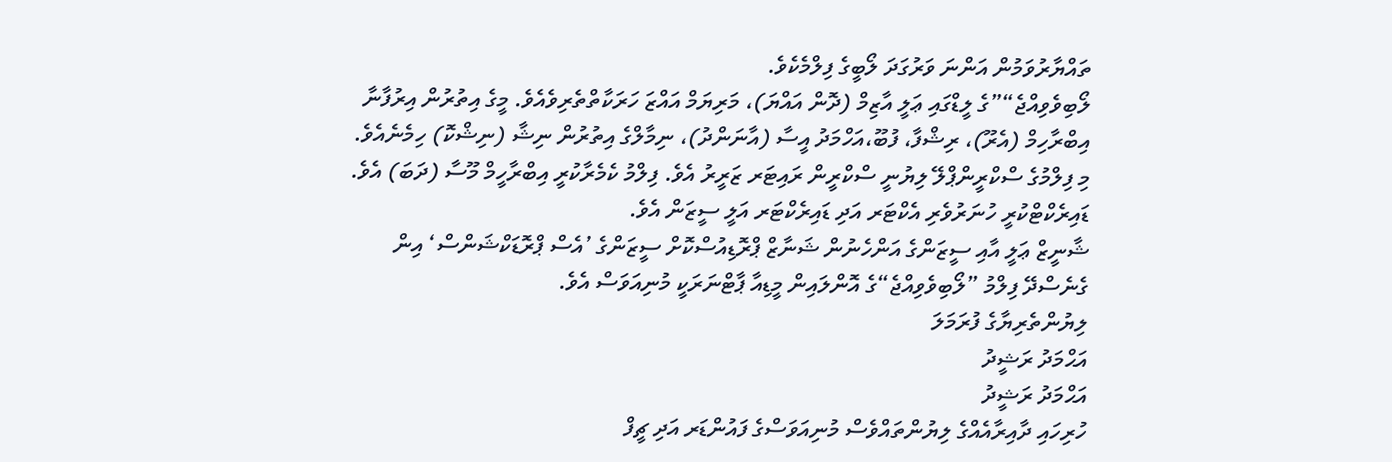ތައްޔާރުވަމުން އަންނަ ވަރުގަދަ ލޯބީގެ ފިލްމެކެވެ.
ލޯބިވެވިއްޖެ“”ގެ ލީޑްގައި ޢަލީ އާޒިމް (ދޮން އައްޔަ)، މަރިޔަމް އައްޒަ ހަރަކާތްތެރިވެއެވެ. މީގެ އިތުރުން އިރުފާނާ އިބްރާހިމް (އެރޫ)، ރިޝްފާ، ފުބޫ،އަހްމަދު އީސާ (އާނަންދު)، ނިމާލްގެ އިތުރުން ނިޝާ (ނިޝްކޮ) ހިމެނެއެވެ.
މި ފިލްމުގެ ސްކްރީންޕްލޭ ލިޔުނީ ސްކްރީން ރައިޓަރ ޒަރީރު އެވެ. ފިލްމު ކެމެރާކުރީ އިބްރާހީމް މޫސާ (ދަބަ) އެވެ. ޑައިރެކްޓްކުރީ ހުނަރުވެރި އެކްޓަރ އަދި ޑައިރެކްޓަރ އަލީ ސީޒަން އެވެ.
ޝާނީޒް ޢަލީ އާއި ސީޒަންގެ އަންހެނުން ޝަނާޒް ޕްރޮޑިއުސްކޮށް ސީޒަންގެ ’އެސް ޕްރޮޑަކްޝަންސް‘ އިން ގެނެސްދޭ ފިލްމު ”ލޯބިވެވިއްޖެ“ގެ އޮންލައިން މީޑިއާ ޕާޓްނަރަކީ މުނިއަވަސް އެވެ.
ލިޔުންތެރިޔާގެ ފުރަމަލަ
އަޙްމަދު ރަޝީދު
އަޙްމަދު ރަޝީދު
ހުރިހައި ދާއިރާއެއްގެ ލިޔުންތައްވެސް މުނިއަވަސްގެ ފައުންޑަރ އަދި ޗީފް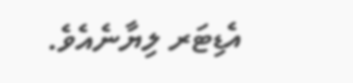އެޑިޓަރ ލިޔާނެއެވެ.